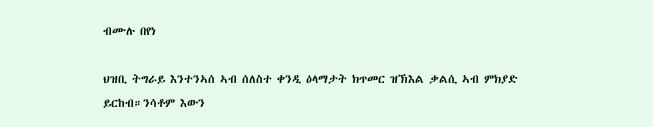ብሙሉ በየነ

ህዝቢ ትግራይ እንተንኣሰ ኣብ ሰለስተ ቀንዲ ዕላማታት ክጥመር ዝኽእል ቃልሲ ኣብ ምክያድ ይርከብ።ንሳቶም እውን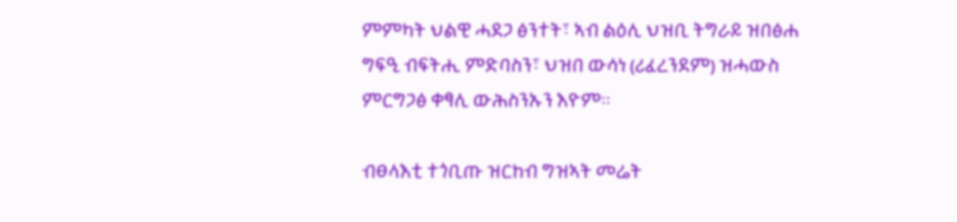ምምካት ህልዊ ሓደጋ ፅንተት፣ ኣብ ልዕሊ ህዝቢ ትግራይ ዝበፅሐ ግፍዒ ብፍትሒ ምድባስን፣ ህዝበ ውሳነ (ሪፈረንደም) ዝሓውስ ምርግጋፅ ቀፃሊ ውሕስንኡን እዮም።

ብፀላእቲ ተጎቢጡ ዝርከብ ግዝኣት መሬት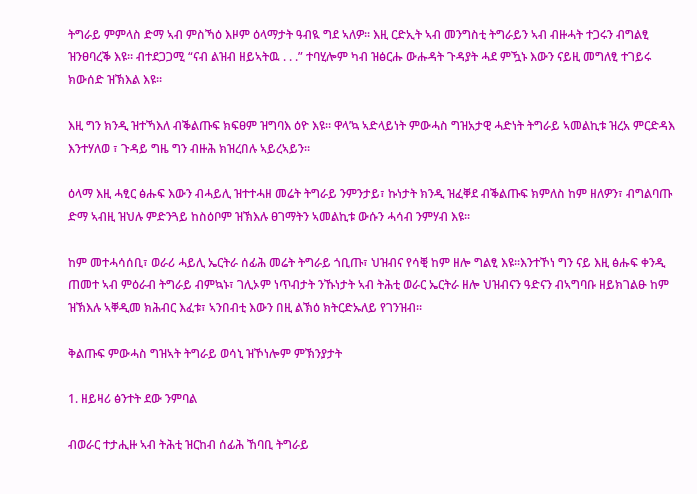ትግራይ ምምላስ ድማ ኣብ ምስኻዕ እዞም ዕላማታት ዓብዪ ግደ ኣለዎ፡፡ እዚ ርድኢት ኣብ መንግስቲ ትግራይን ኣብ ብዙሓት ተጋሩን ብግልፂ ዝንፀባረቕ እዩ። ብተደጋጋሚ “ናብ ልዝብ ዘይኣትዉ . . .” ተባሂሎም ካብ ዝፅርሑ ውሑዳት ጉዳያት ሓደ ምዃኑ እውን ናይዚ መግለፂ ተገይሩ ክውሰድ ዝኽእል እዩ፡፡

እዚ ግን ክንዲ ዝተኻእለ ብቕልጡፍ ክፍፀም ዝግባእ ዕዮ እዩ። ዋላ’ኳ ኣድላይነት ምውሓስ ግዝአታዊ ሓድነት ትግራይ ኣመልኪቱ ዝረአ ምርድዳእ እንተሃለወ ፣ ጉዳይ ግዜ ግን ብዙሕ ክዝረበሉ ኣይረኣይን፡፡

ዕላማ እዚ ሓፂር ፅሑፍ እውን ብሓይሊ ዝተተሓዘ መሬት ትግራይ ንምንታይ፣ ኩነታት ክንዲ ዝፈቐደ ብቕልጡፍ ክምለስ ከም ዘለዎን፣ ብግልባጡ ድማ ኣብዚ ዝህሉ ምድንጓይ ከስዕቦም ዝኽእሉ ፀገማትን ኣመልኪቱ ውሱን ሓሳብ ንምሃብ እዩ፡፡

ከም መተሓሳሰቢ፣ ወራሪ ሓይሊ ኤርትራ ሰፊሕ መሬት ትግራይ ጎቢጡ፣ ህዝብና የሳቒ ከም ዘሎ ግልፂ እዩ፡፡እንተኾነ ግን ናይ እዚ ፅሑፍ ቀንዲ ጠመተ ኣብ ምዕራብ ትግራይ ብምኳኑ፣ ገሊኦም ነጥብታት ንኹነታት ኣብ ትሕቲ ወራር ኤርትራ ዘሎ ህዝብናን ዓድናን ብኣግባቡ ዘይክገልፁ ከም ዝኽእሉ ኣቐዲመ ክሕብር እፈቱ፣ ኣንበብቲ እውን በዚ ልኽዕ ክትርድኡለይ የገንዝብ፡፡

ቅልጡፍ ምውሓስ ግዝኣት ትግራይ ወሳኒ ዝኾነሎም ምኽንያታት

1. ዘይዛሪ ፅንተት ደው ንምባል

ብወራር ተታሒዙ ኣብ ትሕቲ ዝርከብ ሰፊሕ ኸባቢ ትግራይ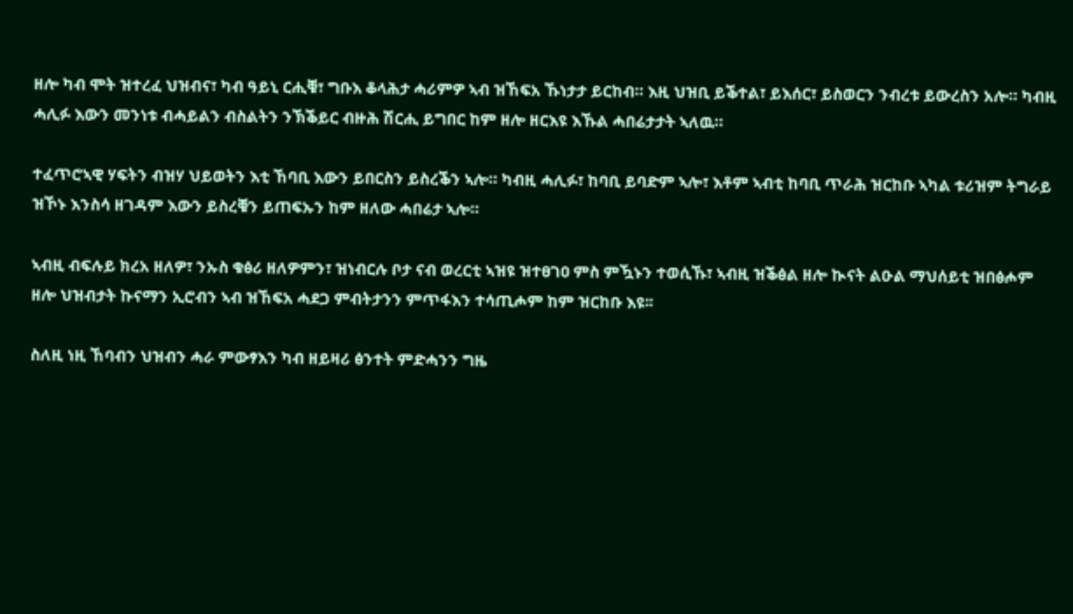ዘሎ ካብ ሞት ዝተረፈ ህዝብና፣ ካብ ዓይኒ ርሒቑ፣ ግቡእ ቆላሕታ ሓሪምዎ ኣብ ዝኸፍአ ኹነታታ ይርከብ። እዚ ህዝቢ ይቕተል፣ ይእሰር፣ ይስወርን ንብረቱ ይውረስን አሎ። ካብዚ ሓሊፉ እውን መንነቱ ብሓይልን ብስልትን ንኽቕይር ብዙሕ ሽርሒ ይግበር ከም ዘሎ ዘርእዩ እኹል ሓበሬታታት ኣለዉ።

ተፈጥሮኣዊ ሃፍትን ብዝሃ ህይወትን እቲ ኸባቢ እውን ይበርስን ይስረቕን ኣሎ። ካብዚ ሓሊፉ፣ ከባቢ ይባድም ኣሎ፣ እቶም ኣብቲ ከባቢ ጥራሕ ዝርከቡ ኣካል ቱሪዝም ትግራይ ዝኾኑ እንስሳ ዘገዳም እውን ይስረቑን ይጠፍኡን ከም ዘለው ሓበሬታ ኣሎ።

ኣብዚ ብፍሉይ ክረአ ዘለዎ፣ ንኡስ ቁፅሪ ዘለዎምን፣ ዝነብርሉ ቦታ ናብ ወረርቲ ኣዝዩ ዝተፀገዐ ምስ ምዃኑን ተወሲኹ፣ ኣብዚ ዝቕፅል ዘሎ ኲናት ልዑል ማህሰይቲ ዝበፅሖም ዘሎ ህዝብታት ኩናማን ኢሮብን ኣብ ዝኸፍአ ሓደጋ ምብትታንን ምጥፋእን ተሳጢሖም ከም ዝርከቡ እዩ፡፡

ስለዚ ነዚ ኸባብን ህዝብን ሓራ ምውፃእን ካብ ዘይዛሪ ፅንተት ምድሓንን ግዜ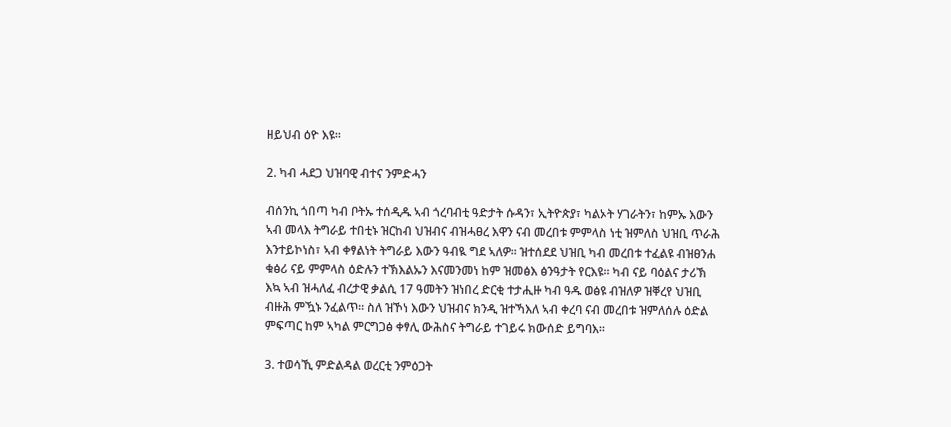ዘይህብ ዕዮ እዩ፡፡

2. ካብ ሓደጋ ህዝባዊ ብተና ንምድሓን

ብሰንኪ ጎበጣ ካብ ቦትኡ ተሰዲዱ ኣብ ጎረባብቲ ዓድታት ሱዳን፣ ኢትዮጵያ፣ ካልኦት ሃገራትን፣ ከምኡ እውን ኣብ መላእ ትግራይ ተበቲኑ ዝርከብ ህዝብና ብዝሓፀረ እዋን ናብ መረበቱ ምምላስ ነቲ ዝምለስ ህዝቢ ጥራሕ እንተይኮነስ፣ ኣብ ቀፃልነት ትግራይ እውን ዓብዪ ግደ ኣለዎ፡፡ ዝተሰደደ ህዝቢ ካብ መረበቱ ተፈልዩ ብዝፀንሐ ቁፅሪ ናይ ምምላስ ዕድሉን ተኽእልኡን እናመንመነ ከም ዝመፅእ ፅንዓታት የርእዩ፡፡ ካብ ናይ ባዕልና ታሪኽ እኳ ኣብ ዝሓለፈ ብረታዊ ቃልሲ 17 ዓመትን ዝነበረ ድርቂ ተታሒዙ ካብ ዓዱ ወፅዩ ብዝለዎ ዝቐረየ ህዝቢ ብዙሕ ምዃኑ ንፈልጥ። ስለ ዝኾነ እውን ህዝብና ክንዲ ዝተኻእለ ኣብ ቀረባ ናብ መረበቱ ዝምለሰሉ ዕድል ምፍጣር ከም ኣካል ምርግጋፅ ቀፃሊ ውሕስና ትግራይ ተገይሩ ክውሰድ ይግባእ።

3. ተወሳኺ ምድልዳል ወረርቲ ንምዕጋት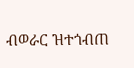ብወራር ዝተጎብጠ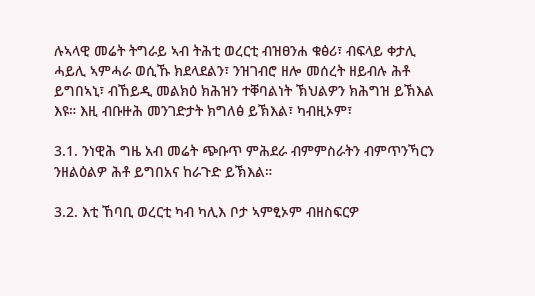ሉኣላዊ መሬት ትግራይ ኣብ ትሕቲ ወረርቲ ብዝፀንሐ ቁፅሪ፣ ብፍላይ ቀታሊ ሓይሊ ኣምሓራ ወሲኹ ክደላደልን፣ ንዝገብሮ ዘሎ መሰረት ዘይብሉ ሕቶ ይግበኣኒ፣ ብኸይዲ መልክዕ ክሕዝን ተቐባልነት ኽህልዎን ክሕግዝ ይኽእል እዩ። እዚ ብቡዙሕ መንገድታት ክግለፅ ይኽእል፣ ካብዚኦም፣

3.1. ንነዊሕ ግዜ አብ መሬት ጭቡጥ ምሕደራ ብምምስራትን ብምጥንኻርን ንዘልዕልዎ ሕቶ ይግበአና ከራጉድ ይኽእል።

3.2. እቲ ኸባቢ ወረርቲ ካብ ካሊእ ቦታ ኣምፂኦም ብዘስፍርዎ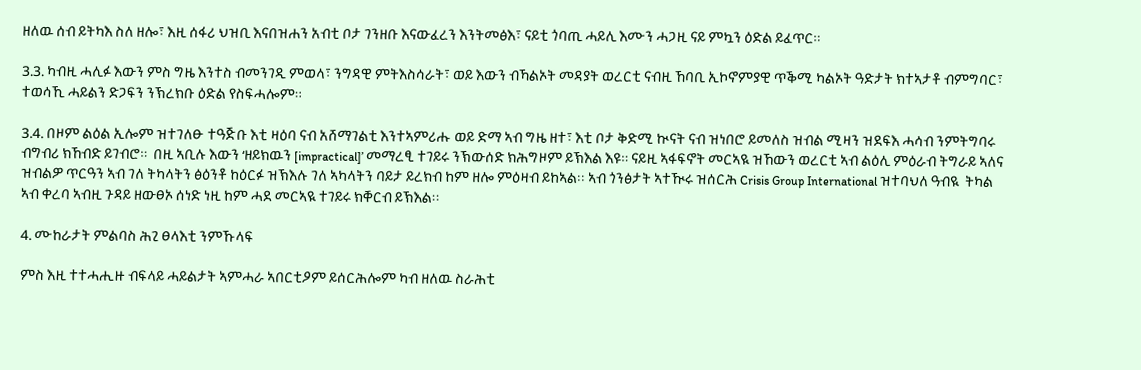ዘለዉ ሰብ ይትካእ ስለ ዘሎ፣ እዚ ሰፋሪ ህዝቢ እናበዝሐን አብቲ ቦታ ገንዘቡ እናውፈረን እንትመፅእ፣ ናይቲ ጎባጢ ሓይሊ እሙን ሓጋዚ ናይ ምኳን ዕድል ይፈጥር።

3.3. ካብዚ ሓሊፉ እውን ምስ ግዜ እንተስ ብመንገዲ ምወላ፣ ንግዳዊ ምትእስሳራት፣ ወይ እውን ብኻልኦት መዳያት ወረርቲ ናብዚ ኸባቢ ኢኮኖምያዊ ጥቕሚ ካልኦት ዓድታት ክተኣታቶ ብምግባር፣ ተወሳኺ ሓይልን ድጋፍን ንኽረክቡ ዕድል የስፍሓሎም።

3.4. በዞም ልዕል ኢሎም ዝተገለፁ ተዓጅቡ እቲ ዛዕባ ናብ አሸማገልቲ እንተኣምሪሑ ወይ ድማ ኣብ ግዜ ዘተ፣ እቲ ቦታ ቅድሚ ኲናት ናብ ዝነበሮ ይመለስ ዝብል ሚዛን ዝደፍእ ሓሳብ ንምትግባሩ ብግብሪ ክኸብድ ይገብሮ።  በዚ ኣቢሉ እውን ‘ዘይክዉን [impractical]’ መማረፂ ተገይሩ ንኽውሰድ ክሕግዞም ይኽእል እዩ። ናይዚ ኣፋፍኖት መርኣዪ ዝኸውን ወረርቲ ኣብ ልዕሊ ምዕራብ ትግራይ ኣለና ዝብልዎ ጥርዓን ኣብ ገለ ትካላትን ፅዕንቶ ከዕርፉ ዝኽእሉ ገለ ኣካላትን ባይታ ይረክብ ከም ዘሎ ምዕዛብ ይከኣል፡፡ ኣብ ጎንፅታት ኣተዂሩ ዝሰርሕ Crisis Group International ዝተባህለ ዓብዪ  ትካል ኣብ ቀረባ ኣብዚ ጉዳይ ዘውፀኦ ሰነድ ነዚ ከም ሓደ መርኣዪ ተገይሩ ክቐርብ ይኽእል፡፡

4. ሙከራታት ምልባስ ሕጊ ፀላእቲ ንምኹላፍ

ምስ እዚ ተተሓሒዙ ብፍላይ ሓይልታት ኣምሓራ ኣበርቲዖም ይሰርሕሎም ካብ ዘለዉ ስራሕቲ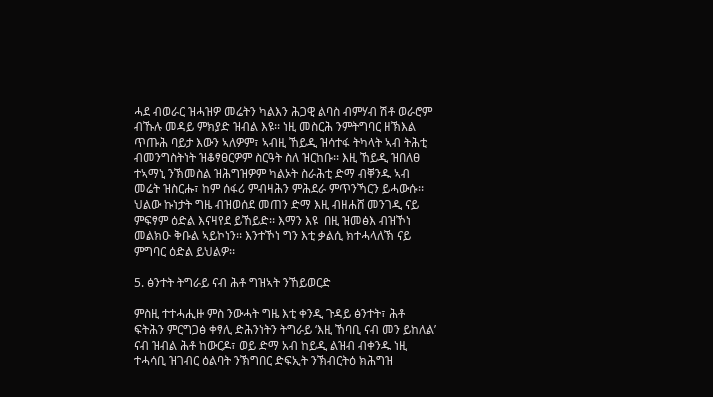ሓደ ብወራር ዝሓዝዎ መሬትን ካልእን ሕጋዊ ልባስ ብምሃብ ሽቶ ወራሮም ብኹሉ መዳይ ምክያድ ዝብል እዩ፡፡ ነዚ መስርሕ ንምትግባር ዘኽእል ጥጡሕ ባይታ እውን ኣለዎም፣ ኣብዚ ኸይዲ ዝሳተፋ ትካላት ኣብ ትሕቲ ብመንግስትነት ዝቆፃፀርዎም ስርዓት ስለ ዝርከቡ፡፡ እዚ ኸይዲ ዝበለፀ ተኣማኒ ንኽመስል ዝሕግዝዎም ካልኦት ስራሕቲ ድማ ብቐንዱ ኣብ መሬት ዝስርሑ፣ ከም ሰፋሪ ምብዛሕን ምሕደራ ምጥንኻርን ይሓውሱ፡፡ ህልው ኩነታት ግዜ ብዝወሰደ መጠን ድማ እዚ ብዘሐሸ መንገዲ ናይ ምፍፃም ዕድል እናዛየደ ይኸይድ፡፡ እማን እዩ  በዚ ዝመፅእ ብዝኾነ መልክዑ ቅቡል ኣይኮነን፡፡ እንተኾነ ግን እቲ ቃልሲ ክተሓላለኽ ናይ ምግባር ዕድል ይህልዎ፡፡

5. ፅንተት ትግራይ ናብ ሕቶ ግዝኣት ንኸይወርድ

ምስዚ ተተሓሒዙ ምስ ንውሓት ግዜ እቲ ቀንዲ ጉዳይ ፅንተት፣ ሕቶ ፍትሕን ምርግጋፅ ቀፃሊ ድሕንነትን ትግራይ ‘እዚ ኸባቢ ናብ መን ይከለል’ ናብ ዝብል ሕቶ ከውርዶ፣ ወይ ድማ አብ ከይዲ ልዝብ ብቀንዱ ነዚ ተሓሳቢ ዝገብር ዕልባት ንኽግበር ድፍኢት ንኽብርትዕ ክሕግዝ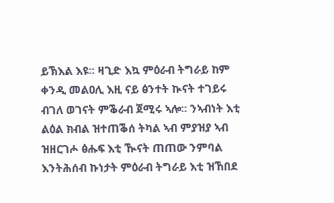ይኽእል እዩ፡፡ ዛጊድ እኳ ምዕራብ ትግራይ ከም ቀንዲ መልዐሊ እዚ ናይ ፅንተት ኲናት ተገይሩ ብገለ ወገናት ምቕራብ ጀሚሩ ኣሎ፡፡ ንኣብነት እቲ ልዕል ክብል ዝተጠቕሰ ትካል ኣብ ምያዝያ ኣብ ዝዘርገሖ ፅሑፍ እቲ ዂናት ጠጠው ንምባል እንትሕሰብ ኩነታት ምዕራብ ትግራይ እቲ ዝኸበደ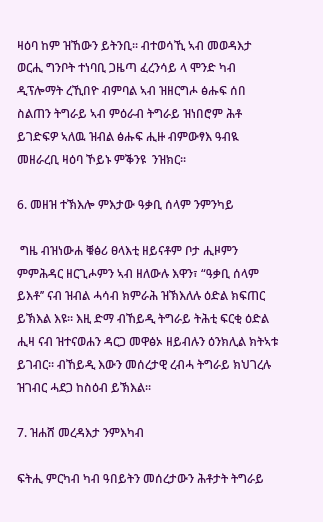ዛዕባ ከም ዝኸውን ይትንቢ፡፡ ብተወሳኺ ኣብ መወዳእታ ወርሒ ግንቦት ተነባቢ ጋዜጣ ፈረንሳይ ላ ሞንድ ካብ ዲፕሎማት ረኺበዮ ብምባል ኣብ ዝዘርግሖ ፅሑፍ ሰበ ስልጠን ትግራይ ኣብ ምዕራብ ትግራይ ዝነበሮም ሕቶ ይገድፍዎ ኣለዉ ዝብል ፅሑፍ ሒዙ ብምውፃእ ዓብዪ መዘራረቢ ዛዕባ ኾይኑ ምቕንዩ  ንዝክር፡፡

6. መዘዝ ተኽእሎ ምእታው ዓቃቢ ሰላም ንምንካይ

 ግዜ ብዝነውሐ ቑፅሪ ፀላእቲ ዘይናቶም ቦታ ሒዞምን ምምሕዳር ዘርጊሖምን ኣብ ዘለውሉ እዋን፣ “ዓቃቢ ሰላም ይእቶ’’ ናብ ዝብል ሓሳብ ክምራሕ ዝኽእለሉ ዕድል ክፍጠር ይኽእል እዩ። እዚ ድማ ብኸይዲ ትግራይ ትሕቲ ፍርቂ ዕድል ሒዛ ናብ ዝተናወሐን ዳርጋ መዋፅኦ ዘይብሉን ዕንክሊል ክትኣቱ ይገብር። ብኸይዲ እውን መሰረታዊ ረብሓ ትግራይ ክህገረሉ ዝገብር ሓደጋ ከስዕብ ይኽእል፡፡

7. ዝሐሸ መረዳእታ ንምእካብ

ፍትሒ ምርካብ ካብ ዓበይትን መሰረታውን ሕቶታት ትግራይ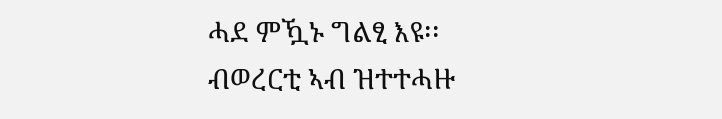ሓደ ምዃኑ ግልፂ እዩ፡፡ ብወረርቲ ኣብ ዝተተሓዙ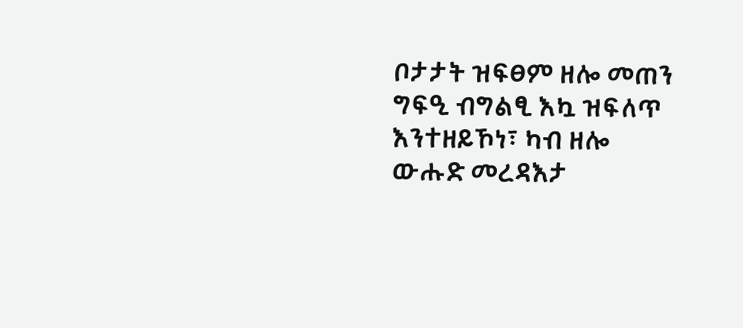ቦታታት ዝፍፀም ዘሎ መጠን ግፍዒ ብግልፂ እኳ ዝፍለጥ እንተዘይኾነ፣ ካብ ዘሎ ውሑድ መረዳእታ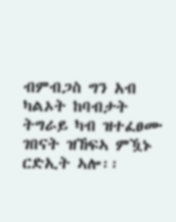ብምብጋስ ግን አብ ካልኦት ከባብታት ትግራይ ካብ ዝተፈፀሙ ገበናት ዝኸፍኣ ምዃኑ ርድኢት ኣሎ፡፡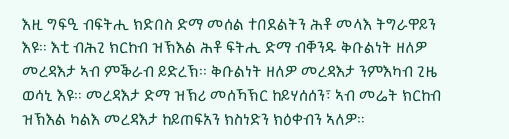እዚ ግፍዒ ብፍትሒ ክድበስ ድማ መሰል ተበደልትን ሕቶ መላእ ትግራዋይን እዩ። እቲ ብሕጊ ክርከብ ዝኽእል ሕቶ ፍትሒ ድማ ብቐንዱ ቅቡልነት ዘለዎ መረዳእታ ኣብ ምቕራብ ይድረኽ፡፡ ቅቡልነት ዘለዎ መረዳእታ ንምእካብ ጊዜ ወሳኒ እዩ። መረዳእታ ድማ ዝኽሪ መሰኻኽር ከይሃሰሰን፣ ኣብ መሬት ክርከብ ዝኽእል ካልእ መረዳእታ ከይጠፍአን ክስነድን ክዕቀብን ኣለዎ።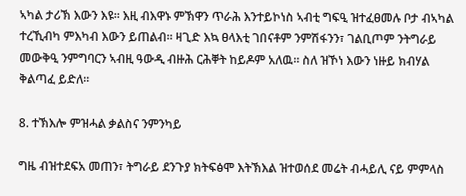ኣካል ታሪኽ እውን እዩ፡፡ እዚ ብእዋኑ ምኽዋን ጥራሕ እንተይኮነስ ኣብቲ ግፍዒ ዝተፈፀመሉ ቦታ ብኣካል ተረኺብካ ምእካብ እውን ይጠልብ፡፡ ዛጊድ እኳ ፀላእቲ ገበናቶም ንምሽፋንን፣ ገልቢጦም ንትግራይ መውቅዒ ንምግባርን ኣብዚ ዓውዲ ብዙሕ ርሕቐት ከይዶም አለዉ። ስለ ዝኾነ እውን ነዙይ ክብሃል ቅልጣፈ ይድለ።

8. ተኽእሎ ምዝሓል ቃልስና ንምንካይ

ግዜ ብዝተደፍአ መጠን፣ ትግራይ ደንጉያ ክትፍፅሞ እትኽእል ዝተወሰደ መሬት ብሓይሊ ናይ ምምላስ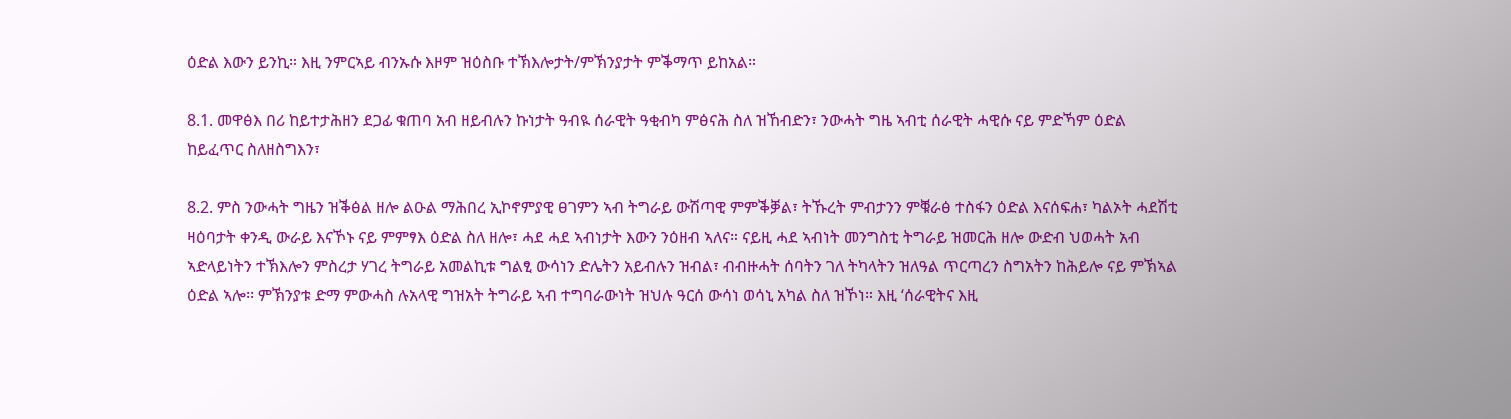ዕድል እውን ይንኪ። እዚ ንምርኣይ ብንኡሱ እዞም ዝዕስቡ ተኽእሎታት/ምኽንያታት ምቕማጥ ይከአል።

8.1. መዋፅእ በሪ ከይተታሕዘን ደጋፊ ቁጠባ አብ ዘይብሉን ኩነታት ዓብዪ ሰራዊት ዓቂብካ ምፅናሕ ስለ ዝኸብድን፣ ንውሓት ግዜ ኣብቲ ሰራዊት ሓዊሱ ናይ ምድኻም ዕድል ከይፈጥር ስለዘስግእን፣

8.2. ምስ ንውሓት ግዜን ዝቕፅል ዘሎ ልዑል ማሕበረ ኢኮኖምያዊ ፀገምን ኣብ ትግራይ ውሽጣዊ ምምቕቓል፣ ትኹረት ምብታንን ምቑራፅ ተስፋን ዕድል እናሰፍሐ፣ ካልኦት ሓደሽቲ ዛዕባታት ቀንዲ ውራይ እናኾኑ ናይ ምምፃእ ዕድል ስለ ዘሎ፣ ሓደ ሓደ ኣብነታት እውን ንዕዘብ ኣለና። ናይዚ ሓደ ኣብነት መንግስቲ ትግራይ ዝመርሕ ዘሎ ውድብ ህወሓት አብ ኣድላይነትን ተኽእሎን ምስረታ ሃገረ ትግራይ አመልኪቱ ግልፂ ውሳነን ድሌትን አይብሉን ዝብል፣ ብብዙሓት ሰባትን ገለ ትካላትን ዝለዓል ጥርጣረን ስግአትን ከሕይሎ ናይ ምኽኣል ዕድል ኣሎ፡፡ ምኽንያቱ ድማ ምውሓስ ሉአላዊ ግዝአት ትግራይ ኣብ ተግባራውነት ዝህሉ ዓርሰ ውሳነ ወሳኒ አካል ስለ ዝኾነ። እዚ ‘ሰራዊትና እዚ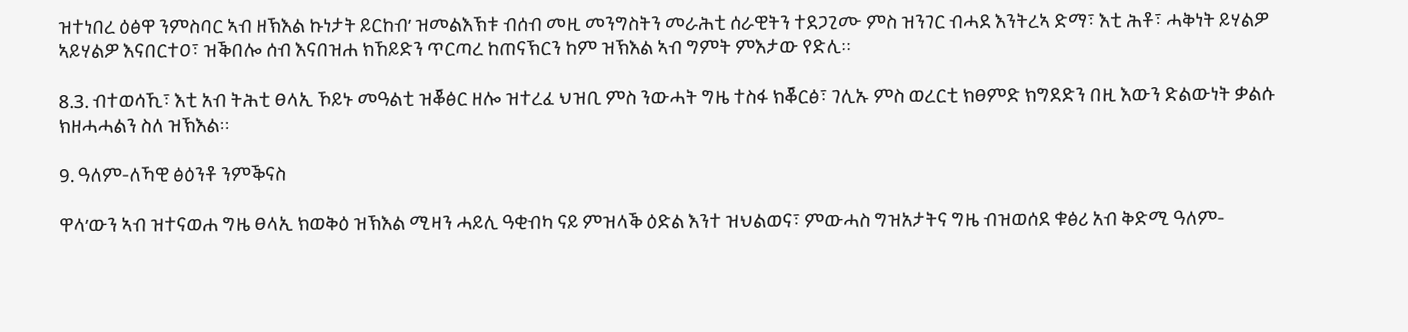ዝተነበረ ዕፅዋ ንምስባር ኣብ ዘኽእል ኩነታት ይርከብ’ ዝመልእኽቱ ብሰብ መዚ መንግስትን መራሕቲ ሰራዊትን ተደጋጊሙ ምስ ዝንገር ብሓደ እንትረኣ ድማ፣ እቲ ሕቶ፣ ሓቅነት ይሃልዎ ኣይሃልዎ እናበርተዐ፣ ዝቕበሎ ሰብ እናበዝሐ ክኸይድን ጥርጣረ ከጠናኽርን ከም ዝኽእል ኣብ ግምት ምእታው የድሊ፡፡

8.3. ብተወሳኺ፣ እቲ አብ ትሕቲ ፀላኢ ኾይኑ መዓልቲ ዝቖፅር ዘሎ ዝተረፈ ህዝቢ ምስ ንውሓት ግዜ ተስፋ ክቖርፅ፣ ገሊኡ ምስ ወረርቲ ክፀምድ ክግደድን በዚ እውን ድልውነት ቃልሱ ክዘሓሓልን ስለ ዝኽእል፡፡

9. ዓለም-ለኻዊ ፅዕንቶ ንምቕናስ

ዋላ’ውን ኣብ ዝተናወሐ ግዜ ፀላኢ ክወቅዕ ዝኽእል ሚዛን ሓይሊ ዓቂብካ ናይ ምዝላቕ ዕድል እንተ ዝህልወና፣ ምውሓስ ግዝአታትና ግዜ ብዝወሰደ ቁፅሪ አብ ቅድሚ ዓለም-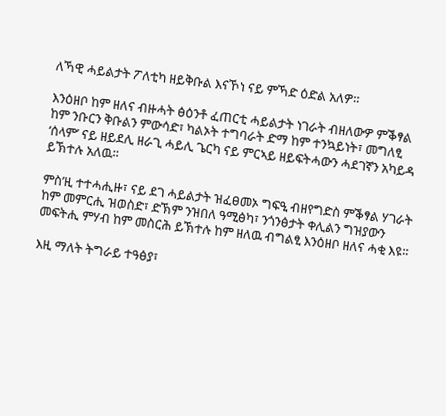ለኻዊ ሓይልታት ፖለቲካ ዘይቅቡል እናኾነ ናይ ምኻድ ዕድል አለዎ።

እንዕዘቦ ከም ዘለና ብዙሓት ፅዕንቶ ፈጠርቲ ሓይልታት ነገራት ብዘለውዎ ምቕፃል ከም ንቡርን ቅቡልን ምውሳድ፣ ካልኦት ተግባራት ድማ ከም ተንኳይነት፣ መግለፂ ‘ሰላም’ ናይ ዘይደሊ ዘራጊ ሓይሊ ጌርካ ናይ ምርኣይ ዘይፍትሓውን ሓደገኛን አካይዳ ይኽተሉ አለዉ።

ምስ’ዚ ተተሓሒዙ፣ ናይ ደገ ሓይልታት ዝፈፀመኦ ግፍዒ ብዘየግድስ ምቕፃል ሃገራት ከም መምርሒ ዝወስድ፣ ድኽም ንዝበለ ዓሚፅካ፣ ንጎንፅታት ቀሊልን ግዝያውን መፍትሒ ምሃብ ከም መስርሕ ይኽተሉ ከም ዘለዉ ብግልፂ እንዕዘቦ ዘለና ሓቂ እዩ፡፡

እዚ ማለት ትግራይ ተዓፅያ፣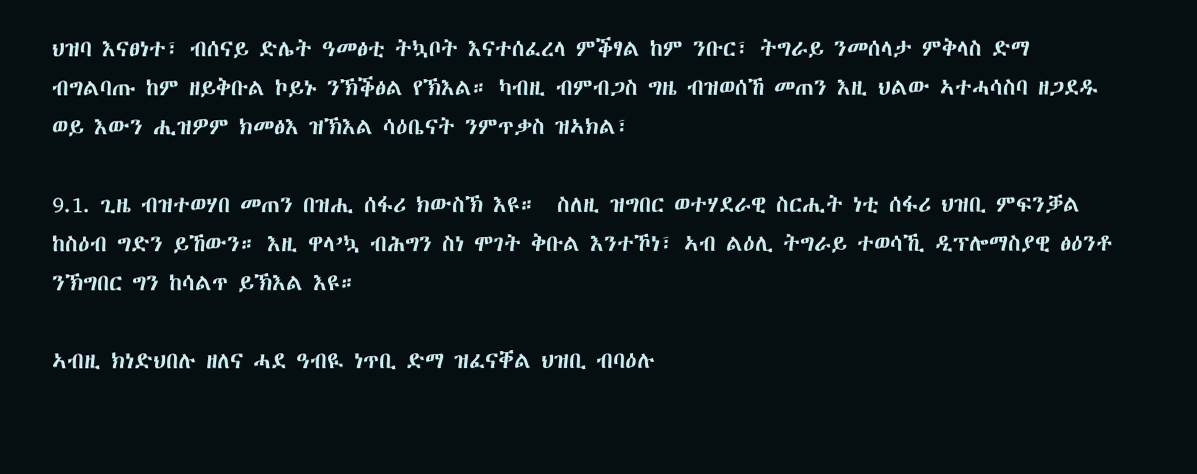ህዝባ እናፀነተ፣ ብሰናይ ድሌት ዓመፅቲ ትኳቦት እናተሰፈረላ ምቕፃል ከም ንቡር፣ ትግራይ ንመሰላታ ምቅላስ ድማ ብግልባጡ ከም ዘይቅቡል ኮይኑ ንኽቕፅል የኽእል። ካብዚ ብምብጋስ ግዜ ብዝወሰኸ መጠን እዚ ህልው ኣተሓሳስባ ዘጋደዱ ወይ እውን ሒዝዎም ክመፅእ ዝኽእል ሳዕቤናት ንምጥቃስ ዝኣክል፣

9.1. ጊዜ ብዝተወሃበ መጠን በዝሒ ሰፋሪ ክውስኽ እዩ።  ስለዚ ዝግበር ወተሃደራዊ ስርሒት ነቲ ሰፋሪ ህዝቢ ምፍንቓል ከስዕብ ግድን ይኸውን። እዚ ዋላ’ኳ ብሕግን ስነ ሞገት ቅቡል እንተኾነ፣ ኣብ ልዕሊ ትግራይ ተወሳኺ ዲፕሎማስያዊ ፅዕንቶ ንኽግበር ግን ከሳልጥ ይኽእል እዩ።

ኣብዚ ክነድህበሉ ዘለና ሓደ ዓብዪ ነጥቢ ድማ ዝፈናቐል ህዝቢ ብባዕሉ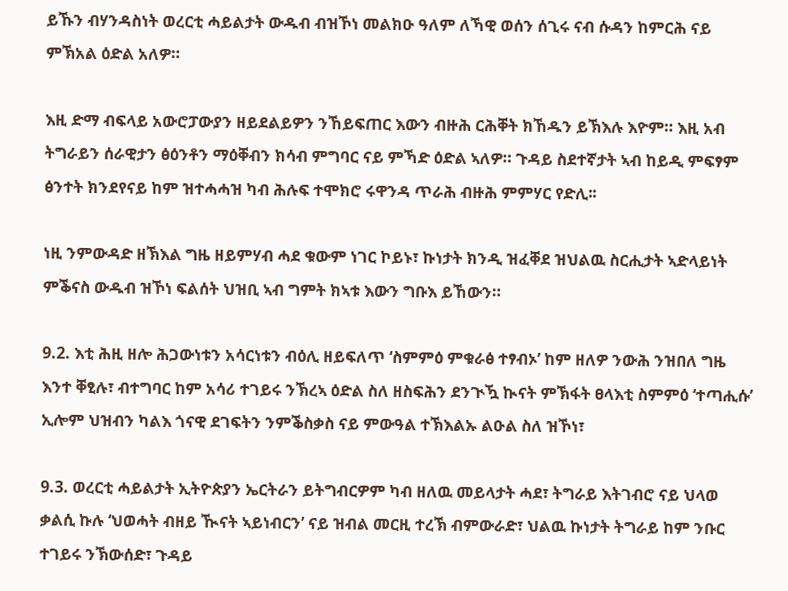ይኹን ብሃንዳስነት ወረርቲ ሓይልታት ውዱብ ብዝኾነ መልክዑ ዓለም ለኻዊ ወሰን ሰጊሩ ናብ ሱዳን ከምርሕ ናይ ምኽአል ዕድል አለዎ።

እዚ ድማ ብፍላይ አውሮፓውያን ዘይደልይዎን ንኸይፍጠር እውን ብዙሕ ርሕቐት ክኸዱን ይኽእሉ እዮም። እዚ አብ ትግራይን ሰራዊታን ፅዕንቶን ማዕቐብን ክሳብ ምግባር ናይ ምኻድ ዕድል ኣለዎ። ጉዳይ ስደተኛታት ኣብ ከይዲ ምፍፃም ፅንተት ክንደየናይ ከም ዝተሓሓዝ ካብ ሕሉፍ ተሞክሮ ሩዋንዳ ጥራሕ ብዙሕ ምምሃር የድሊ፡፡

ነዚ ንምውዳድ ዘኽእል ግዜ ዘይምሃብ ሓደ ቁውም ነገር ኮይኑ፣ ኩነታት ክንዲ ዝፈቐደ ዝህልዉ ስርሒታት ኣድላይነት ምቕናስ ውዱብ ዝኾነ ፍልሰት ህዝቢ ኣብ ግምት ክኣቱ እውን ግቡእ ይኸውን።

9.2. እቲ ሕዚ ዘሎ ሕጋውነቱን አሳርነቱን ብዕሊ ዘይፍለጥ ‘ስምምዕ ምቁራፅ ተፃብኦ’ ከም ዘለዎ ንውሕ ንዝበለ ግዜ እንተ ቐፂሉ፣ ብተግባር ከም አሳሪ ተገይሩ ንኽረኣ ዕድል ስለ ዘስፍሕን ደንጒዃ ኲናት ምኽፋት ፀላእቲ ስምምዕ ‘ተጣሒሱ’ ኢሎም ህዝብን ካልእ ጎናዊ ደገፍትን ንምቕስቃስ ናይ ምውዓል ተኽእልኡ ልዑል ስለ ዝኾነ፣

9.3. ወረርቲ ሓይልታት ኢትዮጵያን ኤርትራን ይትግብርዎም ካብ ዘለዉ መይላታት ሓደ፣ ትግራይ እትገብሮ ናይ ህላወ ቃልሲ ኩሉ ‘ህወሓት ብዘይ ዂናት ኣይነብርን’ ናይ ዝብል መርዚ ተረኽ ብምውራድ፣ ህልዉ ኩነታት ትግራይ ከም ንቡር ተገይሩ ንኽውሰድ፣ ጉዳይ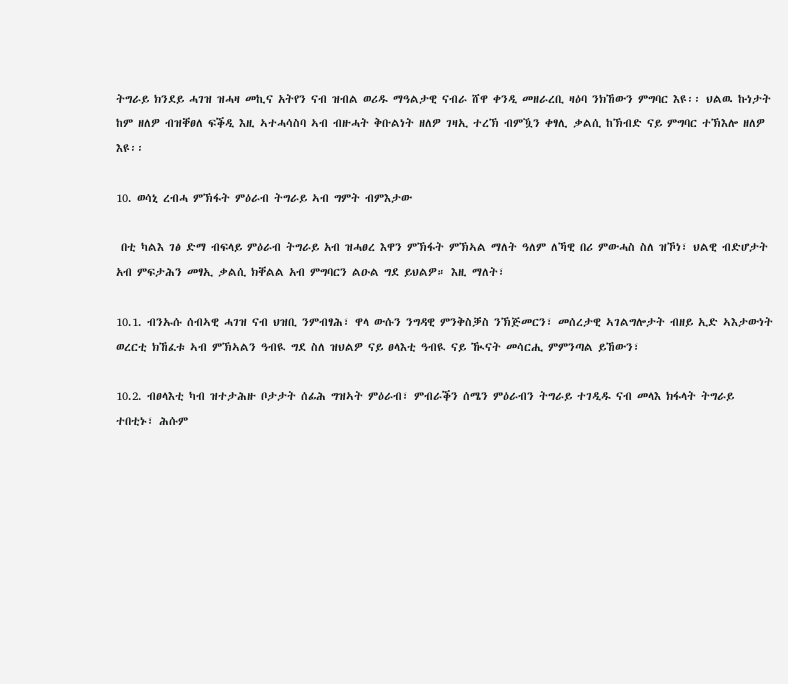ትግራይ ክንደይ ሓገዝ ዝሓዛ መኪና አትየን ናብ ዝብል ወሪዱ ማዓልታዊ ናብራ ሸዋ ቀንዲ መዘራረቢ ዛዕባ ንክኸውን ምግባር እዩ፡፡ ህልዉ ኩነታት ከም ዘለዎ ብዝቐፀለ ፍቕዲ እዚ ኣተሓሳስባ ኣብ ብዙሓት ቅቡልነት ዘለዎ ገዛኢ ተረኽ ብምዃን ቀፃሊ ቃልሲ ከኽብድ ናይ ምግባር ተኽእሎ ዘለዎ እዩ፡፡

10. ወሳኒ ረብሓ ምኽፋት ምዕራብ ትግራይ ኣብ ግምት ብምእታው

 በቲ ካልእ ገፅ ድማ ብፍላይ ምዕራብ ትግራይ አብ ዝሓፀረ እዋን ምኽፋት ምኽኣል ማለት ዓለም ለኻዊ በሪ ምውሓስ ስለ ዝኾነ፣ ህልዊ ብድሆታት አብ ምፍታሕን መፃኢ ቃልሲ ክቐልል አብ ምግባርን ልዑል ግደ ይህልዎ። እዚ ማለት፣

10.1. ብንኡሱ ሰብኣዊ ሓገዝ ናብ ህዝቢ ንምብፃሕ፣ ዋላ ውሱን ንግዳዊ ምንቅስቓስ ንኽጅመርን፣ መሰረታዊ ኣገልግሎታት ብዘይ ኢድ ኣእታውነት ወረርቲ ክኸፈቱ ኣብ ምኽኣልን ዓብዪ ግደ ስለ ዝህልዎ ናይ ፀላእቲ ዓብዪ ናይ ዂናት መሳርሒ ምምንጣል ይኸውን፣

10.2. ብፀላእቲ ካብ ዝተታሕዙ ቦታታት ሰፊሕ ግዝኣት ምዕራብ፣ ምብራቕን ሰሜን ምዕራብን ትግራይ ተገዲዱ ናብ መላእ ክፋላት ትግራይ ተበቲኑ፣ ሕሱም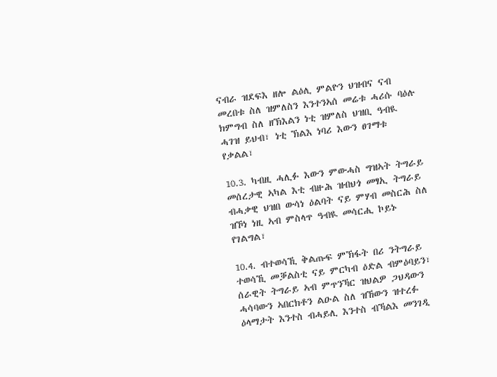ናብራ ዝደፍእ ዘሎ ልዕሊ ምልዮን ህዝብና ናብ መረበቱ ስለ ዝምለስን እንተንኣሰ መሬቱ ሓሪሱ ባዕሉ ክምግብ ስለ ዘኽእልን ነቲ ዝምለስ ህዝቢ ዓብዪ ሓገዝ ይህብ፣ ነቲ ኽልእ ነባሪ እውን ፀገማቱ የቃልል፣

10.3. ካብዚ ሓሊፉ እውን ምውሓስ ግዝኣት ትግራይ መሰረታዊ ኣካል እቲ ብዙሕ ዝብህጎ መፃኢ ትግራይ ብሓቃዊ ህዝበ ውሳነ ዕልባት ናይ ምሃብ መስርሕ ስለ ዝኾነ ነዚ ኣብ ምስላጥ ዓብዪ መሳርሒ ኮይኑ የገልግል፣

10.4. ብተወሳኺ ቅልጡፍ ምኽፋት በሪ ንትግራይ ተወሳኺ መቓልስቲ ናይ ምርካብ ዕድል ብምዕባይን፣ ሰራዊት ትግራይ ኣብ ምጥንኻር ዝህልዎ ጋህዳውን ሓሳባውን ኣበርክቶን ልዑል ስለ ዝኸውን ዝተረፉ ዕላማታት እንተስ ብሓይሊ እንተስ ብኻልእ መንገዲ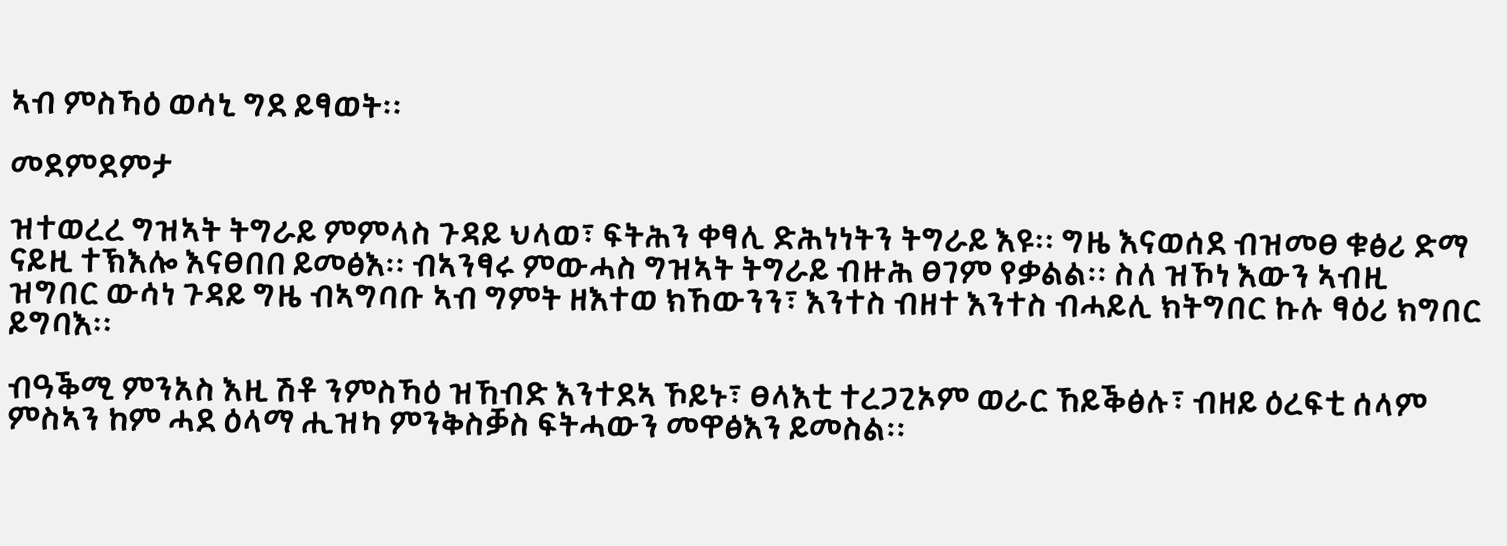ኣብ ምስኻዕ ወሳኒ ግደ ይፃወት፡፡

መደምደምታ

ዝተወረረ ግዝኣት ትግራይ ምምላስ ጉዳይ ህላወ፣ ፍትሕን ቀፃሊ ድሕነነትን ትግራይ እዩ፡፡ ግዜ እናወሰደ ብዝመፀ ቁፅሪ ድማ ናይዚ ተኽእሎ እናፀበበ ይመፅእ፡፡ ብኣንፃሩ ምውሓስ ግዝኣት ትግራይ ብዙሕ ፀገም የቃልል፡፡ ስለ ዝኾነ እውን ኣብዚ ዝግበር ውሳነ ጉዳይ ግዜ ብኣግባቡ ኣብ ግምት ዘእተወ ክኸውንን፣ እንተስ ብዘተ እንተስ ብሓይሊ ክትግበር ኩሉ ፃዕሪ ክግበር ይግባእ፡፡

ብዓቕሚ ምንአስ እዚ ሽቶ ንምስኻዕ ዝኸብድ እንተደኣ ኾይኑ፣ ፀላእቲ ተረጋጊኦም ወራር ኸይቕፅሉ፣ ብዘይ ዕረፍቲ ሰላም ምስኣን ከም ሓደ ዕላማ ሒዝካ ምንቅስቓስ ፍትሓውን መዋፅእን ይመስል፡፡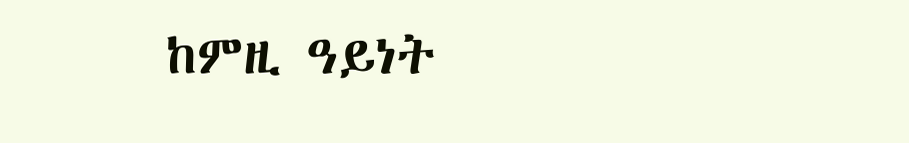ከምዚ ዓይነት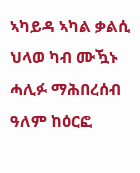ኣካይዳ ኣካል ቃልሲ ህላወ ካብ ሙዃኑ ሓሊፉ ማሕበረሰብ ዓለም ከዕርፎ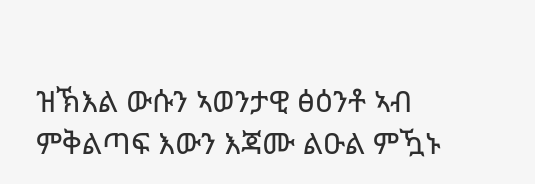ዝኽእል ውሱን ኣወንታዊ ፅዕንቶ ኣብ ምቅልጣፍ እውን እጃሙ ልዑል ምዃኑ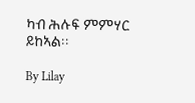ካብ ሕሉፍ ምምሃር ይከኣል፡፡

By Lilay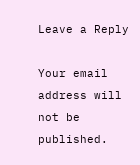Leave a Reply

Your email address will not be published.